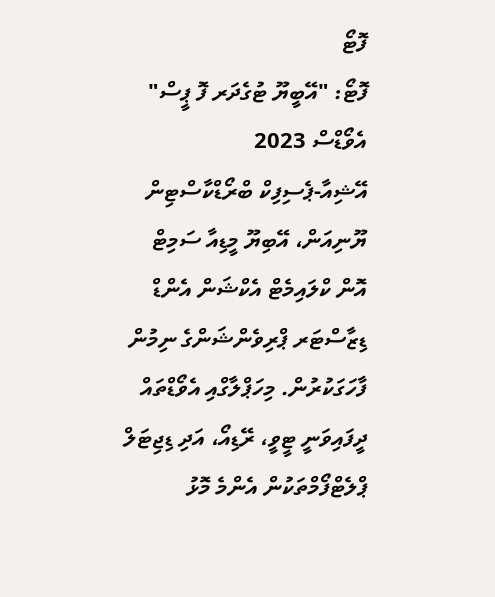ފޮޓޯ
ފޮޓޯ: "އޭބީޔޫ ޓުގެދަރ ފޮ ޕީސް" އެވޯޑްސް 2023
އޭޝިއާ-ޕެސިފިކް ބްރޯޑްކާސްޓިން ޔޫނިއަން، އޭބިޔޫ މީޑިއާ ސަމިޓް އޮން ކްލައިމެޓް އެކްޝަން އެންޑް ޑިޒާސްޓަރ ޕްރިވެންޝަންގެ ނިމުން ފާހަގަކުރުން. މިހަޕްލާގްއި އެވޯޑްތައް ދީފައިވަނީ ޓީވީ، ރޭޑިއޯ، އަދި ޑިޖިޓަލް ޕްލެޓްފޯމްތަކުން އެންމެ މޮޅު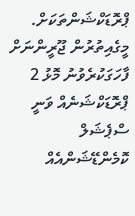ޕްރޮޑަކްޝަންތަކަށް. މީގެއިތުރުން ޖޫރީންނަށް ފާހަގަކުރެވުނު މޮޅު 2 ޕްރޮޑަކްޝަނެއް ވަނީ ސްޕެޝަލް ކޮމެންޑޭޝަންއެއް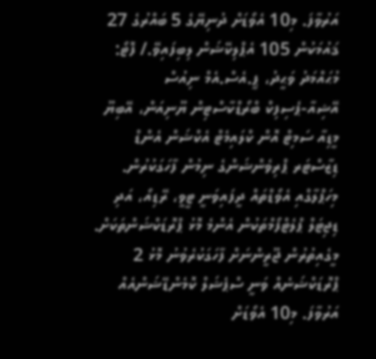އަރުވާފަ. މި10 އެވޯޑަށް ދުނިޔޭގެ 5 ބައްރުގެ 27 ޤައުމަކުން 105 އެޕްލިކޭޝަން ލިބިފައިވޭ./ ފޮޓޯ: މުޙައްމަދު ވަޙީދު، ޕީ.އެސް.އެމް ނިއުސް
އޭޝިއާ-ޕެސިފިކް ބްރޯޑްކާސްޓިން ޔޫނިއަން، އޭބިޔޫ މީޑިއާ ސަމިޓް އޮން ކްލައިމެޓް އެކްޝަން އެންޑް ޑިޒާސްޓަރ ޕްރިވެންޝަންގެ ނިމުން ފާހަގަކުރުން. މިހަޕްލާގްއި އެވޯޑްތައް ދީފައިވަނީ ޓީވީ، ރޭޑިއޯ، އަދި ޑިޖިޓަލް ޕްލެޓްފޯމްތަކުން އެންމެ މޮޅު ޕްރޮޑަކްޝަންތަކަށް. މީގެއިތުރުން ޖޫރީންނަށް ފާހަގަކުރެވުނު މޮޅު 2 ޕްރޮޑަކްޝަނެއް ވަނީ ސްޕެޝަލް ކޮމެންޑޭޝަންއެއް އަރުވާފަ. މި10 އެވޯޑަށް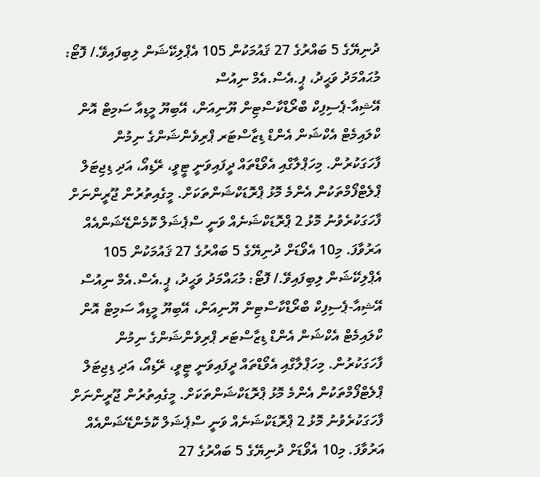ދުނިޔޭގެ 5 ބައްރުގެ 27 ޤައުމަކުން 105 އެޕްލިކޭޝަން ލިބިފައިވޭ./ ފޮޓޯ: މުޙައްމަދު ވަޙީދު، ޕީ.އެސް.އެމް ނިއުސް
އޭޝިއާ-ޕެސިފިކް ބްރޯޑްކާސްޓިން ޔޫނިއަން، އޭބިޔޫ މީޑިއާ ސަމިޓް އޮން ކްލައިމެޓް އެކްޝަން އެންޑް ޑިޒާސްޓަރ ޕްރިވެންޝަންގެ ނިމުން ފާހަގަކުރުން. މިހަޕްލާގްއި އެވޯޑްތައް ދީފައިވަނީ ޓީވީ، ރޭޑިއޯ، އަދި ޑިޖިޓަލް ޕްލެޓްފޯމްތަކުން އެންމެ މޮޅު ޕްރޮޑަކްޝަންތަކަށް. މީގެއިތުރުން ޖޫރީންނަށް ފާހަގަކުރެވުނު މޮޅު 2 ޕްރޮޑަކްޝަނެއް ވަނީ ސްޕެޝަލް ކޮމެންޑޭޝަންއެއް އަރުވާފަ. މި10 އެވޯޑަށް ދުނިޔޭގެ 5 ބައްރުގެ 27 ޤައުމަކުން 105 އެޕްލިކޭޝަން ލިބިފައިވޭ./ ފޮޓޯ: މުޙައްމަދު ވަޙީދު، ޕީ.އެސް.އެމް ނިއުސް
އޭޝިއާ-ޕެސިފިކް ބްރޯޑްކާސްޓިން ޔޫނިއަން، އޭބިޔޫ މީޑިއާ ސަމިޓް އޮން ކްލައިމެޓް އެކްޝަން އެންޑް ޑިޒާސްޓަރ ޕްރިވެންޝަންގެ ނިމުން ފާހަގަކުރުން. މިހަޕްލާގްއި އެވޯޑްތައް ދީފައިވަނީ ޓީވީ، ރޭޑިއޯ، އަދި ޑިޖިޓަލް ޕްލެޓްފޯމްތަކުން އެންމެ މޮޅު ޕްރޮޑަކްޝަންތަކަށް. މީގެއިތުރުން ޖޫރީންނަށް ފާހަގަކުރެވުނު މޮޅު 2 ޕްރޮޑަކްޝަނެއް ވަނީ ސްޕެޝަލް ކޮމެންޑޭޝަންއެއް އަރުވާފަ. މި10 އެވޯޑަށް ދުނިޔޭގެ 5 ބައްރުގެ 27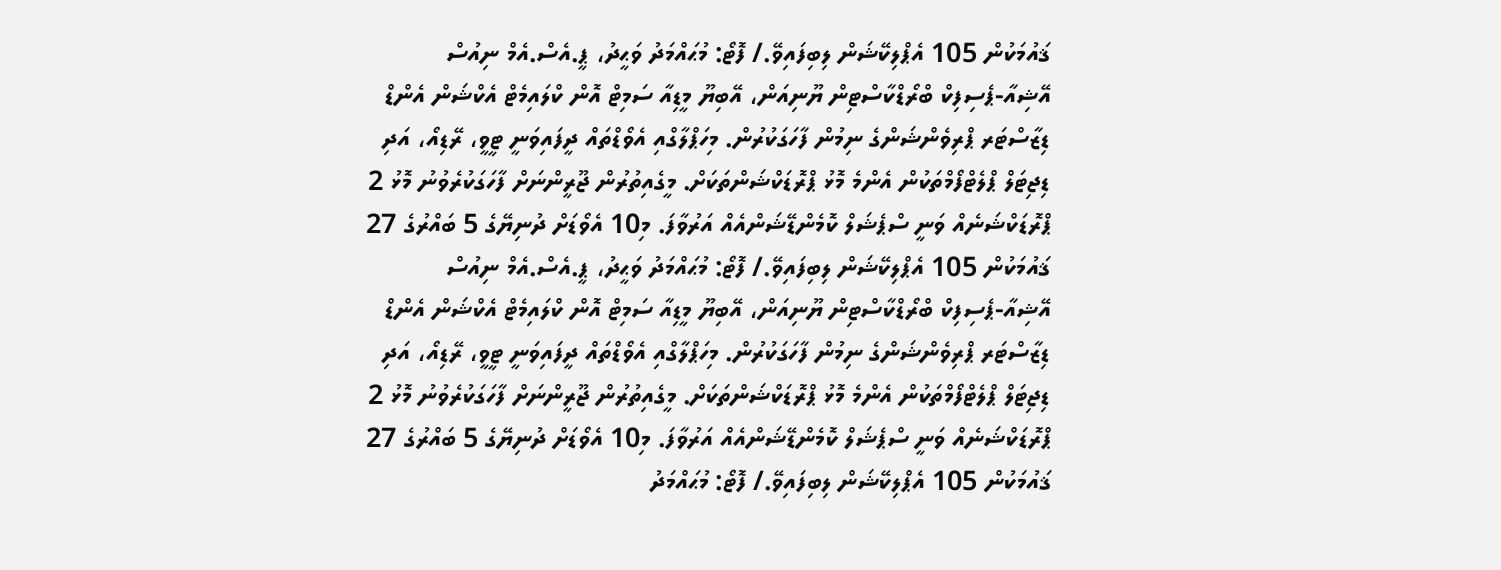ޤައުމަކުން 105 އެޕްލިކޭޝަން ލިބިފައިވޭ./ ފޮޓޯ: މުޙައްމަދު ވަޙީދު، ޕީ.އެސް.އެމް ނިއުސް
އޭޝިއާ-ޕެސިފިކް ބްރޯޑްކާސްޓިން ޔޫނިއަން، އޭބިޔޫ މީޑިއާ ސަމިޓް އޮން ކްލައިމެޓް އެކްޝަން އެންޑް ޑިޒާސްޓަރ ޕްރިވެންޝަންގެ ނިމުން ފާހަގަކުރުން. މިހަޕްލާގްއި އެވޯޑްތައް ދީފައިވަނީ ޓީވީ، ރޭޑިއޯ، އަދި ޑިޖިޓަލް ޕްލެޓްފޯމްތަކުން އެންމެ މޮޅު ޕްރޮޑަކްޝަންތަކަށް. މީގެއިތުރުން ޖޫރީންނަށް ފާހަގަކުރެވުނު މޮޅު 2 ޕްރޮޑަކްޝަނެއް ވަނީ ސްޕެޝަލް ކޮމެންޑޭޝަންއެއް އަރުވާފަ. މި10 އެވޯޑަށް ދުނިޔޭގެ 5 ބައްރުގެ 27 ޤައުމަކުން 105 އެޕްލިކޭޝަން ލިބިފައިވޭ./ ފޮޓޯ: މުޙައްމަދު ވަޙީދު، ޕީ.އެސް.އެމް ނިއުސް
އޭޝިއާ-ޕެސިފިކް ބްރޯޑްކާސްޓިން ޔޫނިއަން، އޭބިޔޫ މީޑިއާ ސަމިޓް އޮން ކްލައިމެޓް އެކްޝަން އެންޑް ޑިޒާސްޓަރ ޕްރިވެންޝަންގެ ނިމުން ފާހަގަކުރުން. މިހަޕްލާގްއި އެވޯޑްތައް ދީފައިވަނީ ޓީވީ، ރޭޑިއޯ، އަދި ޑިޖިޓަލް ޕްލެޓްފޯމްތަކުން އެންމެ މޮޅު ޕްރޮޑަކްޝަންތަކަށް. މީގެއިތުރުން ޖޫރީންނަށް ފާހަގަކުރެވުނު މޮޅު 2 ޕްރޮޑަކްޝަނެއް ވަނީ ސްޕެޝަލް ކޮމެންޑޭޝަންއެއް އަރުވާފަ. މި10 އެވޯޑަށް ދުނިޔޭގެ 5 ބައްރުގެ 27 ޤައުމަކުން 105 އެޕްލިކޭޝަން ލިބިފައިވޭ./ ފޮޓޯ: މުޙައްމަދު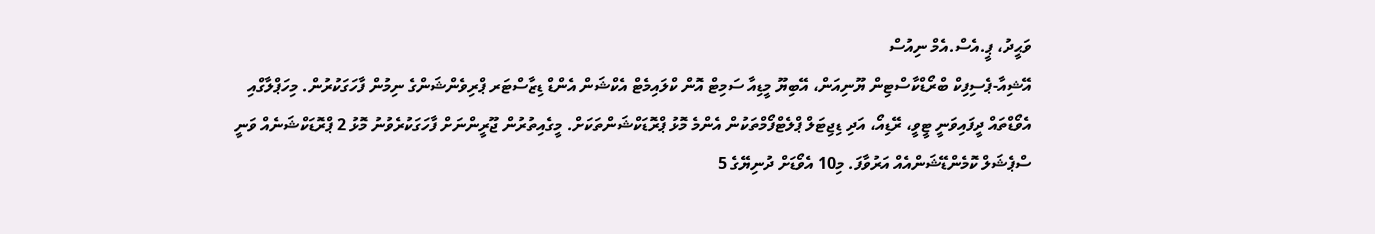ވަޙީދު، ޕީ.އެސް.އެމް ނިއުސް
އޭޝިއާ-ޕެސިފިކް ބްރޯޑްކާސްޓިން ޔޫނިއަން، އޭބިޔޫ މީޑިއާ ސަމިޓް އޮން ކްލައިމެޓް އެކްޝަން އެންޑް ޑިޒާސްޓަރ ޕްރިވެންޝަންގެ ނިމުން ފާހަގަކުރުން. މިހަޕްލާގްއި އެވޯޑްތައް ދީފައިވަނީ ޓީވީ، ރޭޑިއޯ، އަދި ޑިޖިޓަލް ޕްލެޓްފޯމްތަކުން އެންމެ މޮޅު ޕްރޮޑަކްޝަންތަކަށް. މީގެއިތުރުން ޖޫރީންނަށް ފާހަގަކުރެވުނު މޮޅު 2 ޕްރޮޑަކްޝަނެއް ވަނީ ސްޕެޝަލް ކޮމެންޑޭޝަންއެއް އަރުވާފަ. މި10 އެވޯޑަށް ދުނިޔޭގެ 5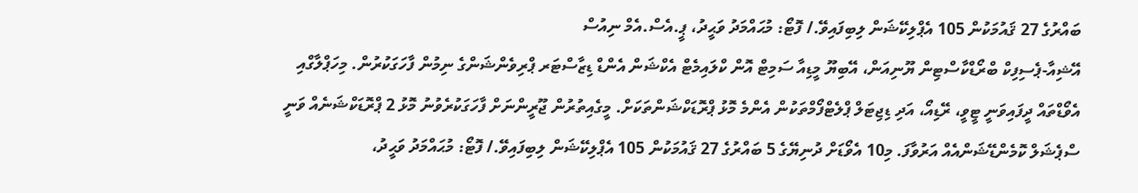ބައްރުގެ 27 ޤައުމަކުން 105 އެޕްލިކޭޝަން ލިބިފައިވޭ./ ފޮޓޯ: މުޙައްމަދު ވަޙީދު، ޕީ.އެސް.އެމް ނިއުސް
އޭޝިއާ-ޕެސިފިކް ބްރޯޑްކާސްޓިން ޔޫނިއަން، އޭބިޔޫ މީޑިއާ ސަމިޓް އޮން ކްލައިމެޓް އެކްޝަން އެންޑް ޑިޒާސްޓަރ ޕްރިވެންޝަންގެ ނިމުން ފާހަގަކުރުން. މިހަޕްލާގްއި އެވޯޑްތައް ދީފައިވަނީ ޓީވީ، ރޭޑިއޯ، އަދި ޑިޖިޓަލް ޕްލެޓްފޯމްތަކުން އެންމެ މޮޅު ޕްރޮޑަކްޝަންތަކަށް. މީގެއިތުރުން ޖޫރީންނަށް ފާހަގަކުރެވުނު މޮޅު 2 ޕްރޮޑަކްޝަނެއް ވަނީ ސްޕެޝަލް ކޮމެންޑޭޝަންއެއް އަރުވާފަ. މި10 އެވޯޑަށް ދުނިޔޭގެ 5 ބައްރުގެ 27 ޤައުމަކުން 105 އެޕްލިކޭޝަން ލިބިފައިވޭ./ ފޮޓޯ: މުޙައްމަދު ވަޙީދު،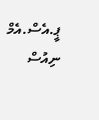ޕީ.އެސް.އެމް ނިއުސް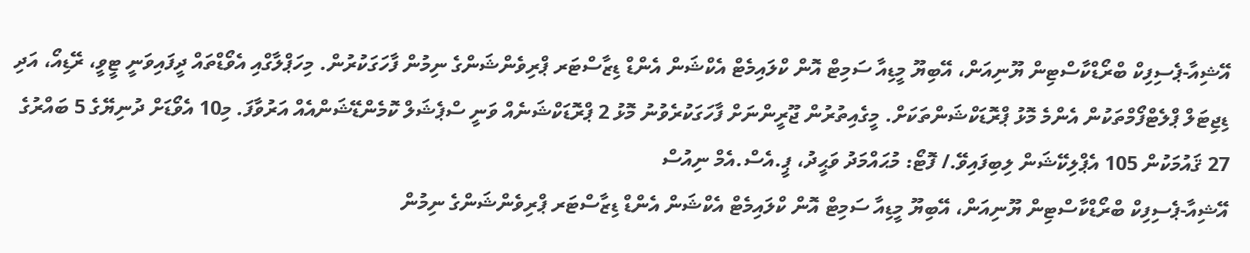އޭޝިއާ-ޕެސިފިކް ބްރޯޑްކާސްޓިން ޔޫނިއަން، އޭބިޔޫ މީޑިއާ ސަމިޓް އޮން ކްލައިމެޓް އެކްޝަން އެންޑް ޑިޒާސްޓަރ ޕްރިވެންޝަންގެ ނިމުން ފާހަގަކުރުން. މިހަޕްލާގްއި އެވޯޑްތައް ދީފައިވަނީ ޓީވީ، ރޭޑިއޯ، އަދި ޑިޖިޓަލް ޕްލެޓްފޯމްތަކުން އެންމެ މޮޅު ޕްރޮޑަކްޝަންތަކަށް. މީގެއިތުރުން ޖޫރީންނަށް ފާހަގަކުރެވުނު މޮޅު 2 ޕްރޮޑަކްޝަނެއް ވަނީ ސްޕެޝަލް ކޮމެންޑޭޝަންއެއް އަރުވާފަ. މި10 އެވޯޑަށް ދުނިޔޭގެ 5 ބައްރުގެ 27 ޤައުމަކުން 105 އެޕްލިކޭޝަން ލިބިފައިވޭ./ ފޮޓޯ: މުޙައްމަދު ވަޙީދު، ޕީ.އެސް.އެމް ނިއުސް
އޭޝިއާ-ޕެސިފިކް ބްރޯޑްކާސްޓިން ޔޫނިއަން، އޭބިޔޫ މީޑިއާ ސަމިޓް އޮން ކްލައިމެޓް އެކްޝަން އެންޑް ޑިޒާސްޓަރ ޕްރިވެންޝަންގެ ނިމުން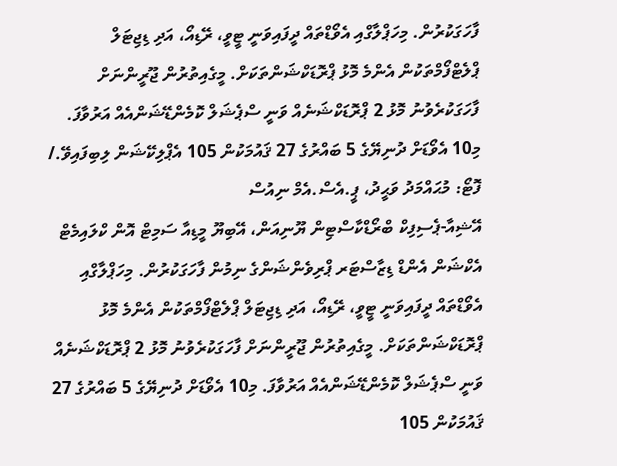ފާހަގަކުރުން. މިހަޕްލާގްއި އެވޯޑްތައް ދީފައިވަނީ ޓީވީ، ރޭޑިއޯ، އަދި ޑިޖިޓަލް ޕްލެޓްފޯމްތަކުން އެންމެ މޮޅު ޕްރޮޑަކްޝަންތަކަށް. މީގެއިތުރުން ޖޫރީންނަށް ފާހަގަކުރެވުނު މޮޅު 2 ޕްރޮޑަކްޝަނެއް ވަނީ ސްޕެޝަލް ކޮމެންޑޭޝަންއެއް އަރުވާފަ. މި10 އެވޯޑަށް ދުނިޔޭގެ 5 ބައްރުގެ 27 ޤައުމަކުން 105 އެޕްލިކޭޝަން ލިބިފައިވޭ./ ފޮޓޯ: މުޙައްމަދު ވަޙީދު، ޕީ.އެސް.އެމް ނިއުސް
އޭޝިއާ-ޕެސިފިކް ބްރޯޑްކާސްޓިން ޔޫނިއަން، އޭބިޔޫ މީޑިއާ ސަމިޓް އޮން ކްލައިމެޓް އެކްޝަން އެންޑް ޑިޒާސްޓަރ ޕްރިވެންޝަންގެ ނިމުން ފާހަގަކުރުން. މިހަޕްލާގްއި އެވޯޑްތައް ދީފައިވަނީ ޓީވީ، ރޭޑިއޯ، އަދި ޑިޖިޓަލް ޕްލެޓްފޯމްތަކުން އެންމެ މޮޅު ޕްރޮޑަކްޝަންތަކަށް. މީގެއިތުރުން ޖޫރީންނަށް ފާހަގަކުރެވުނު މޮޅު 2 ޕްރޮޑަކްޝަނެއް ވަނީ ސްޕެޝަލް ކޮމެންޑޭޝަންއެއް އަރުވާފަ. މި10 އެވޯޑަށް ދުނިޔޭގެ 5 ބައްރުގެ 27 ޤައުމަކުން 105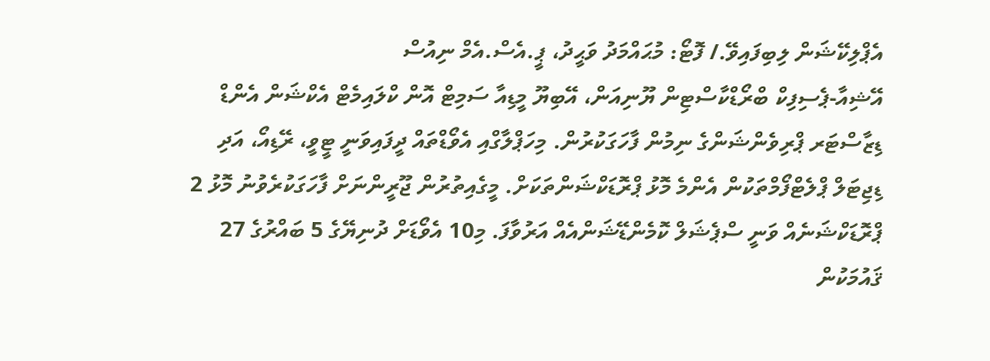އެޕްލިކޭޝަން ލިބިފައިވޭ./ ފޮޓޯ: މުޙައްމަދު ވަޙީދު، ޕީ.އެސް.އެމް ނިއުސް
އޭޝިއާ-ޕެސިފިކް ބްރޯޑްކާސްޓިން ޔޫނިއަން، އޭބިޔޫ މީޑިއާ ސަމިޓް އޮން ކްލައިމެޓް އެކްޝަން އެންޑް ޑިޒާސްޓަރ ޕްރިވެންޝަންގެ ނިމުން ފާހަގަކުރުން. މިހަޕްލާގްއި އެވޯޑްތައް ދީފައިވަނީ ޓީވީ، ރޭޑިއޯ، އަދި ޑިޖިޓަލް ޕްލެޓްފޯމްތަކުން އެންމެ މޮޅު ޕްރޮޑަކްޝަންތަކަށް. މީގެއިތުރުން ޖޫރީންނަށް ފާހަގަކުރެވުނު މޮޅު 2 ޕްރޮޑަކްޝަނެއް ވަނީ ސްޕެޝަލް ކޮމެންޑޭޝަންއެއް އަރުވާފަ. މި10 އެވޯޑަށް ދުނިޔޭގެ 5 ބައްރުގެ 27 ޤައުމަކުން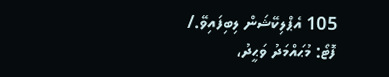105 އެޕްލިކޭޝަން ލިބިފައިވޭ./ ފޮޓޯ: މުޙައްމަދު ވަޙީދު،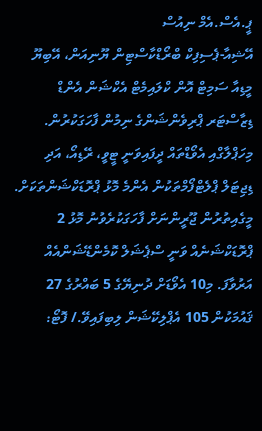ޕީ.އެސް.އެމް ނިއުސް
އޭޝިއާ-ޕެސިފިކް ބްރޯޑްކާސްޓިން ޔޫނިއަން، އޭބިޔޫ މީޑިއާ ސަމިޓް އޮން ކްލައިމެޓް އެކްޝަން އެންޑް ޑިޒާސްޓަރ ޕްރިވެންޝަންގެ ނިމުން ފާހަގަކުރުން. މިހަޕްލާގްއި އެވޯޑްތައް ދީފައިވަނީ ޓީވީ، ރޭޑިއޯ، އަދި ޑިޖިޓަލް ޕްލެޓްފޯމްތަކުން އެންމެ މޮޅު ޕްރޮޑަކްޝަންތަކަށް. މީގެއިތުރުން ޖޫރީންނަށް ފާހަގަކުރެވުނު މޮޅު 2 ޕްރޮޑަކްޝަނެއް ވަނީ ސްޕެޝަލް ކޮމެންޑޭޝަންއެއް އަރުވާފަ. މި10 އެވޯޑަށް ދުނިޔޭގެ 5 ބައްރުގެ 27 ޤައުމަކުން 105 އެޕްލިކޭޝަން ލިބިފައިވޭ./ ފޮޓޯ: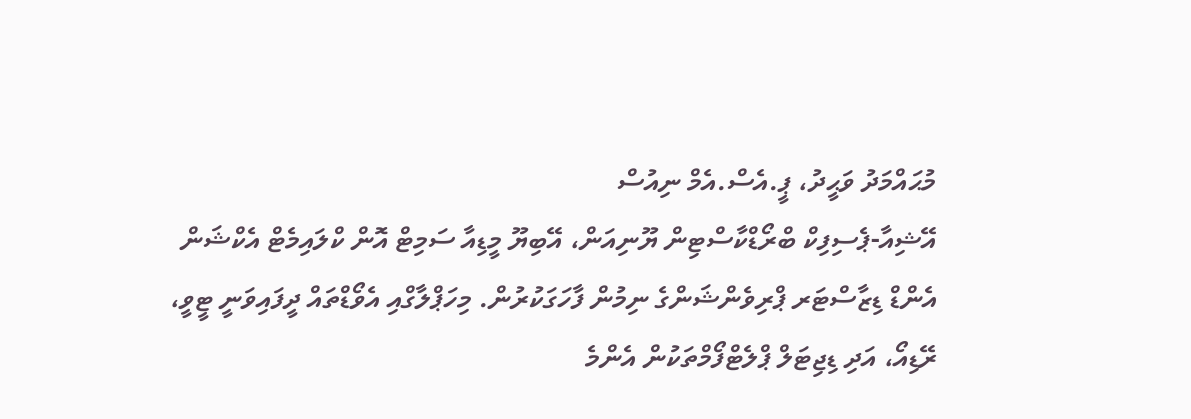މުޙައްމަދު ވަޙީދު، ޕީ.އެސް.އެމް ނިއުސް
އޭޝިއާ-ޕެސިފިކް ބްރޯޑްކާސްޓިން ޔޫނިއަން، އޭބިޔޫ މީޑިއާ ސަމިޓް އޮން ކްލައިމެޓް އެކްޝަން އެންޑް ޑިޒާސްޓަރ ޕްރިވެންޝަންގެ ނިމުން ފާހަގަކުރުން. މިހަޕްލާގްއި އެވޯޑްތައް ދީފައިވަނީ ޓީވީ، ރޭޑިއޯ، އަދި ޑިޖިޓަލް ޕްލެޓްފޯމްތަކުން އެންމެ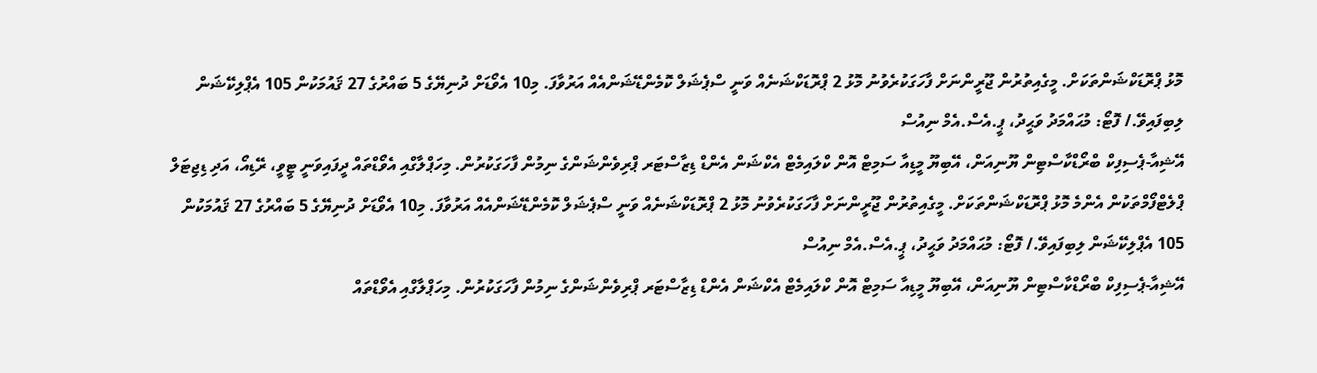މޮޅު ޕްރޮޑަކްޝަންތަކަށް. މީގެއިތުރުން ޖޫރީންނަށް ފާހަގަކުރެވުނު މޮޅު 2 ޕްރޮޑަކްޝަނެއް ވަނީ ސްޕެޝަލް ކޮމެންޑޭޝަންއެއް އަރުވާފަ. މި10 އެވޯޑަށް ދުނިޔޭގެ 5 ބައްރުގެ 27 ޤައުމަކުން 105 އެޕްލިކޭޝަން ލިބިފައިވޭ./ ފޮޓޯ: މުޙައްމަދު ވަޙީދު، ޕީ.އެސް.އެމް ނިއުސް
އޭޝިއާ-ޕެސިފިކް ބްރޯޑްކާސްޓިން ޔޫނިއަން، އޭބިޔޫ މީޑިއާ ސަމިޓް އޮން ކްލައިމެޓް އެކްޝަން އެންޑް ޑިޒާސްޓަރ ޕްރިވެންޝަންގެ ނިމުން ފާހަގަކުރުން. މިހަޕްލާގްއި އެވޯޑްތައް ދީފައިވަނީ ޓީވީ، ރޭޑިއޯ، އަދި ޑިޖިޓަލް ޕްލެޓްފޯމްތަކުން އެންމެ މޮޅު ޕްރޮޑަކްޝަންތަކަށް. މީގެއިތުރުން ޖޫރީންނަށް ފާހަގަކުރެވުނު މޮޅު 2 ޕްރޮޑަކްޝަނެއް ވަނީ ސްޕެޝަލް ކޮމެންޑޭޝަންއެއް އަރުވާފަ. މި10 އެވޯޑަށް ދުނިޔޭގެ 5 ބައްރުގެ 27 ޤައުމަކުން 105 އެޕްލިކޭޝަން ލިބިފައިވޭ./ ފޮޓޯ: މުޙައްމަދު ވަޙީދު، ޕީ.އެސް.އެމް ނިއުސް
އޭޝިއާ-ޕެސިފިކް ބްރޯޑްކާސްޓިން ޔޫނިއަން، އޭބިޔޫ މީޑިއާ ސަމިޓް އޮން ކްލައިމެޓް އެކްޝަން އެންޑް ޑިޒާސްޓަރ ޕްރިވެންޝަންގެ ނިމުން ފާހަގަކުރުން. މިހަޕްލާގްއި އެވޯޑްތައް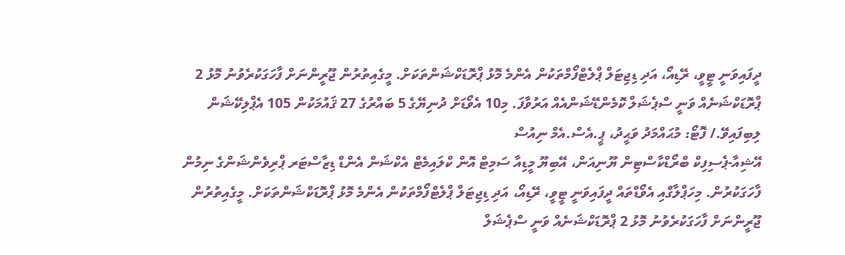ދީފައިވަނީ ޓީވީ، ރޭޑިއޯ، އަދި ޑިޖިޓަލް ޕްލެޓްފޯމްތަކުން އެންމެ މޮޅު ޕްރޮޑަކްޝަންތަކަށް. މީގެއިތުރުން ޖޫރީންނަށް ފާހަގަކުރެވުނު މޮޅު 2 ޕްރޮޑަކްޝަނެއް ވަނީ ސްޕެޝަލް ކޮމެންޑޭޝަންއެއް އަރުވާފަ. މި10 އެވޯޑަށް ދުނިޔޭގެ 5 ބައްރުގެ 27 ޤައުމަކުން 105 އެޕްލިކޭޝަން ލިބިފައިވޭ./ ފޮޓޯ: މުޙައްމަދު ވަޙީދު، ޕީ.އެސް.އެމް ނިއުސް
އޭޝިއާ-ޕެސިފިކް ބްރޯޑްކާސްޓިން ޔޫނިއަން، އޭބިޔޫ މީޑިއާ ސަމިޓް އޮން ކްލައިމެޓް އެކްޝަން އެންޑް ޑިޒާސްޓަރ ޕްރިވެންޝަންގެ ނިމުން ފާހަގަކުރުން. މިހަޕްލާގްއި އެވޯޑްތައް ދީފައިވަނީ ޓީވީ، ރޭޑިއޯ، އަދި ޑިޖިޓަލް ޕްލެޓްފޯމްތަކުން އެންމެ މޮޅު ޕްރޮޑަކްޝަންތަކަށް. މީގެއިތުރުން ޖޫރީންނަށް ފާހަގަކުރެވުނު މޮޅު 2 ޕްރޮޑަކްޝަނެއް ވަނީ ސްޕެޝަލް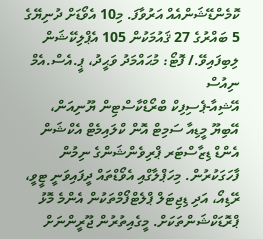ކޮމެންޑޭޝަންއެއް އަރުވާފަ. މި10 އެވޯޑަށް ދުނިޔޭގެ 5 ބައްރުގެ 27 ޤައުމަކުން 105 އެޕްލިކޭޝަން ލިބިފައިވޭ./ ފޮޓޯ: މުޙައްމަދު ވަޙީދު، ޕީ.އެސް.އެމް ނިއުސް
އޭޝިއާ-ޕެސިފިކް ބްރޯޑްކާސްޓިން ޔޫނިއަން، އޭބިޔޫ މީޑިއާ ސަމިޓް އޮން ކްލައިމެޓް އެކްޝަން އެންޑް ޑިޒާސްޓަރ ޕްރިވެންޝަންގެ ނިމުން ފާހަގަކުރުން. މިހަޕްލާގްއި އެވޯޑްތައް ދީފައިވަނީ ޓީވީ، ރޭޑިއޯ، އަދި ޑިޖިޓަލް ޕްލެޓްފޯމްތަކުން އެންމެ މޮޅު ޕްރޮޑަކްޝަންތަކަށް. މީގެއިތުރުން ޖޫރީންނަށް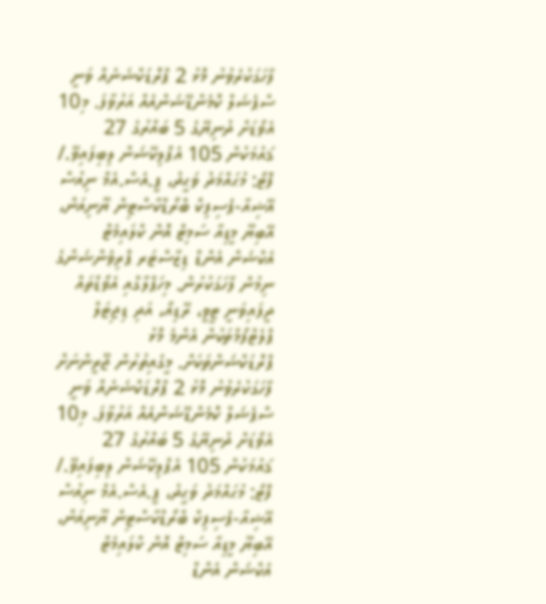ފާހަގަކުރެވުނު މޮޅު 2 ޕްރޮޑަކްޝަނެއް ވަނީ ސްޕެޝަލް ކޮމެންޑޭޝަންއެއް އަރުވާފަ. މި10 އެވޯޑަށް ދުނިޔޭގެ 5 ބައްރުގެ 27 ޤައުމަކުން 105 އެޕްލިކޭޝަން ލިބިފައިވޭ./ ފޮޓޯ: މުޙައްމަދު ވަޙީދު، ޕީ.އެސް.އެމް ނިއުސް
އޭޝިއާ-ޕެސިފިކް ބްރޯޑްކާސްޓިން ޔޫނިއަން، އޭބިޔޫ މީޑިއާ ސަމިޓް އޮން ކްލައިމެޓް އެކްޝަން އެންޑް ޑިޒާސްޓަރ ޕްރިވެންޝަންގެ ނިމުން ފާހަގަކުރުން. މިހަޕްލާގްއި އެވޯޑްތައް ދީފައިވަނީ ޓީވީ، ރޭޑިއޯ، އަދި ޑިޖިޓަލް ޕްލެޓްފޯމްތަކުން އެންމެ މޮޅު ޕްރޮޑަކްޝަންތަކަށް. މީގެއިތުރުން ޖޫރީންނަށް ފާހަގަކުރެވުނު މޮޅު 2 ޕްރޮޑަކްޝަނެއް ވަނީ ސްޕެޝަލް ކޮމެންޑޭޝަންއެއް އަރުވާފަ. މި10 އެވޯޑަށް ދުނިޔޭގެ 5 ބައްރުގެ 27 ޤައުމަކުން 105 އެޕްލިކޭޝަން ލިބިފައިވޭ./ ފޮޓޯ: މުޙައްމަދު ވަޙީދު، ޕީ.އެސް.އެމް ނިއުސް
އޭޝިއާ-ޕެސިފިކް ބްރޯޑްކާސްޓިން ޔޫނިއަން، އޭބިޔޫ މީޑިއާ ސަމިޓް އޮން ކްލައިމެޓް އެކްޝަން އެންޑް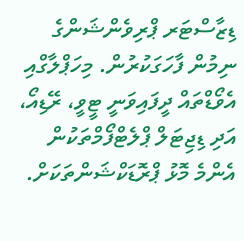ޑިޒާސްޓަރ ޕްރިވެންޝަންގެ ނިމުން ފާހަގަކުރުން. މިހަޕްލާގްއި އެވޯޑްތައް ދީފައިވަނީ ޓީވީ، ރޭޑިއޯ، އަދި ޑިޖިޓަލް ޕްލެޓްފޯމްތަކުން އެންމެ މޮޅު ޕްރޮޑަކްޝަންތަކަށް.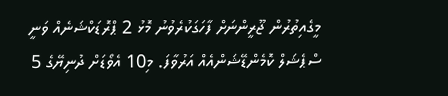މީގެއިތުރުން ޖޫރީންނަށް ފާހަގަކުރެވުނު މޮޅު 2 ޕްރޮޑަކްޝަނެއް ވަނީ ސްޕެޝަލް ކޮމެންޑޭޝަންއެއް އަރުވާފަ. މި10 އެވޯޑަށް ދުނިޔޭގެ 5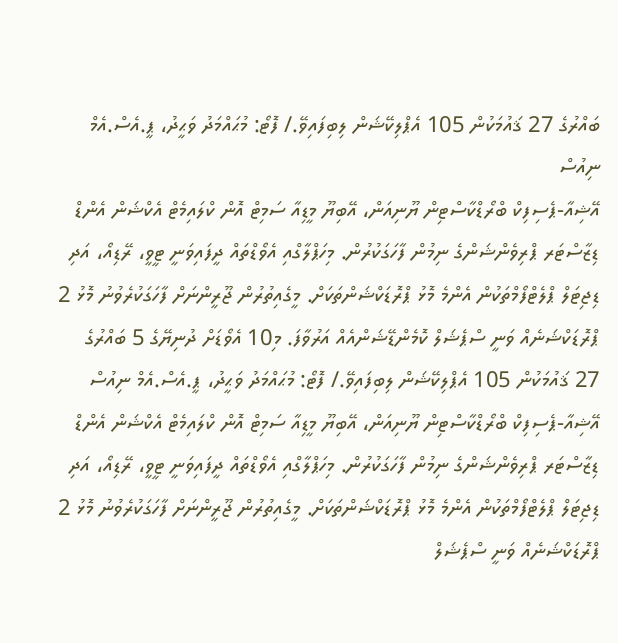ބައްރުގެ 27 ޤައުމަކުން 105 އެޕްލިކޭޝަން ލިބިފައިވޭ./ ފޮޓޯ: މުޙައްމަދު ވަޙީދު، ޕީ.އެސް.އެމް ނިއުސް
އޭޝިއާ-ޕެސިފިކް ބްރޯޑްކާސްޓިން ޔޫނިއަން، އޭބިޔޫ މީޑިއާ ސަމިޓް އޮން ކްލައިމެޓް އެކްޝަން އެންޑް ޑިޒާސްޓަރ ޕްރިވެންޝަންގެ ނިމުން ފާހަގަކުރުން. މިހަޕްލާގްއި އެވޯޑްތައް ދީފައިވަނީ ޓީވީ، ރޭޑިއޯ، އަދި ޑިޖިޓަލް ޕްލެޓްފޯމްތަކުން އެންމެ މޮޅު ޕްރޮޑަކްޝަންތަކަށް. މީގެއިތުރުން ޖޫރީންނަށް ފާހަގަކުރެވުނު މޮޅު 2 ޕްރޮޑަކްޝަނެއް ވަނީ ސްޕެޝަލް ކޮމެންޑޭޝަންއެއް އަރުވާފަ. މި10 އެވޯޑަށް ދުނިޔޭގެ 5 ބައްރުގެ 27 ޤައުމަކުން 105 އެޕްލިކޭޝަން ލިބިފައިވޭ./ ފޮޓޯ: މުޙައްމަދު ވަޙީދު، ޕީ.އެސް.އެމް ނިއުސް
އޭޝިއާ-ޕެސިފިކް ބްރޯޑްކާސްޓިން ޔޫނިއަން، އޭބިޔޫ މީޑިއާ ސަމިޓް އޮން ކްލައިމެޓް އެކްޝަން އެންޑް ޑިޒާސްޓަރ ޕްރިވެންޝަންގެ ނިމުން ފާހަގަކުރުން. މިހަޕްލާގްއި އެވޯޑްތައް ދީފައިވަނީ ޓީވީ، ރޭޑިއޯ، އަދި ޑިޖިޓަލް ޕްލެޓްފޯމްތަކުން އެންމެ މޮޅު ޕްރޮޑަކްޝަންތަކަށް. މީގެއިތުރުން ޖޫރީންނަށް ފާހަގަކުރެވުނު މޮޅު 2 ޕްރޮޑަކްޝަނެއް ވަނީ ސްޕެޝަލް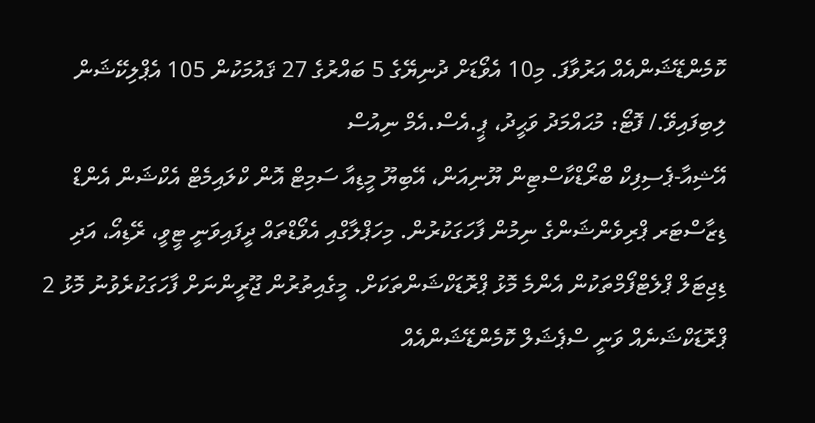ކޮމެންޑޭޝަންއެއް އަރުވާފަ. މި10 އެވޯޑަށް ދުނިޔޭގެ 5 ބައްރުގެ 27 ޤައުމަކުން 105 އެޕްލިކޭޝަން ލިބިފައިވޭ./ ފޮޓޯ: މުޙައްމަދު ވަޙީދު، ޕީ.އެސް.އެމް ނިއުސް
އޭޝިއާ-ޕެސިފިކް ބްރޯޑްކާސްޓިން ޔޫނިއަން، އޭބިޔޫ މީޑިއާ ސަމިޓް އޮން ކްލައިމެޓް އެކްޝަން އެންޑް ޑިޒާސްޓަރ ޕްރިވެންޝަންގެ ނިމުން ފާހަގަކުރުން. މިހަޕްލާގްއި އެވޯޑްތައް ދީފައިވަނީ ޓީވީ، ރޭޑިއޯ، އަދި ޑިޖިޓަލް ޕްލެޓްފޯމްތަކުން އެންމެ މޮޅު ޕްރޮޑަކްޝަންތަކަށް. މީގެއިތުރުން ޖޫރީންނަށް ފާހަގަކުރެވުނު މޮޅު 2 ޕްރޮޑަކްޝަނެއް ވަނީ ސްޕެޝަލް ކޮމެންޑޭޝަންއެއް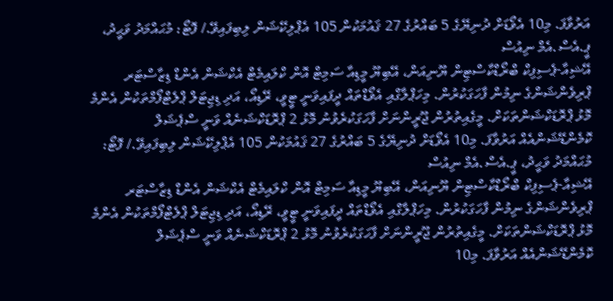އަރުވާފަ. މި10 އެވޯޑަށް ދުނިޔޭގެ 5 ބައްރުގެ 27 ޤައުމަކުން 105 އެޕްލިކޭޝަން ލިބިފައިވޭ./ ފޮޓޯ: މުޙައްމަދު ވަޙީދު، ޕީ.އެސް.އެމް ނިއުސް
އޭޝިއާ-ޕެސިފިކް ބްރޯޑްކާސްޓިން ޔޫނިއަން، އޭބިޔޫ މީޑިއާ ސަމިޓް އޮން ކްލައިމެޓް އެކްޝަން އެންޑް ޑިޒާސްޓަރ ޕްރިވެންޝަންގެ ނިމުން ފާހަގަކުރުން. މިހަޕްލާގްއި އެވޯޑްތައް ދީފައިވަނީ ޓީވީ، ރޭޑިއޯ، އަދި ޑިޖިޓަލް ޕްލެޓްފޯމްތަކުން އެންމެ މޮޅު ޕްރޮޑަކްޝަންތަކަށް. މީގެއިތުރުން ޖޫރީންނަށް ފާހަގަކުރެވުނު މޮޅު 2 ޕްރޮޑަކްޝަނެއް ވަނީ ސްޕެޝަލް ކޮމެންޑޭޝަންއެއް އަރުވާފަ. މި10 އެވޯޑަށް ދުނިޔޭގެ 5 ބައްރުގެ 27 ޤައުމަކުން 105 އެޕްލިކޭޝަން ލިބިފައިވޭ./ ފޮޓޯ: މުޙައްމަދު ވަޙީދު، ޕީ.އެސް.އެމް ނިއުސް
އޭޝިއާ-ޕެސިފިކް ބްރޯޑްކާސްޓިން ޔޫނިއަން، އޭބިޔޫ މީޑިއާ ސަމިޓް އޮން ކްލައިމެޓް އެކްޝަން އެންޑް ޑިޒާސްޓަރ ޕްރިވެންޝަންގެ ނިމުން ފާހަގަކުރުން. މިހަޕްލާގްއި އެވޯޑްތައް ދީފައިވަނީ ޓީވީ، ރޭޑިއޯ، އަދި ޑިޖިޓަލް ޕްލެޓްފޯމްތަކުން އެންމެ މޮޅު ޕްރޮޑަކްޝަންތަކަށް. މީގެއިތުރުން ޖޫރީންނަށް ފާހަގަކުރެވުނު މޮޅު 2 ޕްރޮޑަކްޝަނެއް ވަނީ ސްޕެޝަލް ކޮމެންޑޭޝަންއެއް އަރުވާފަ. މި10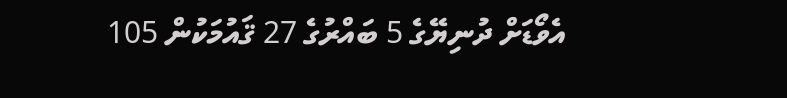އެވޯޑަށް ދުނިޔޭގެ 5 ބައްރުގެ 27 ޤައުމަކުން 105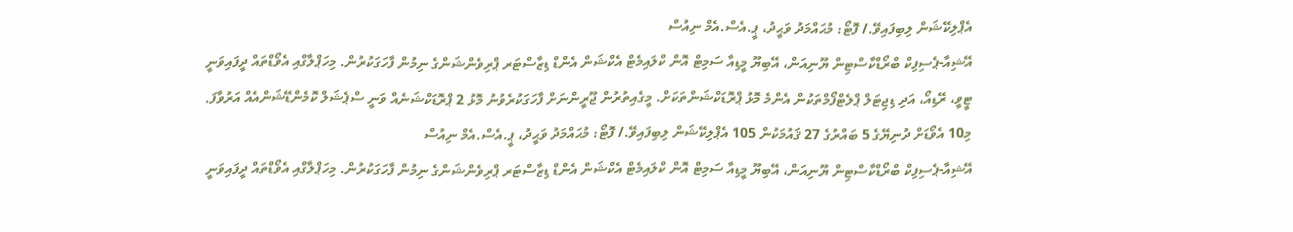އެޕްލިކޭޝަން ލިބިފައިވޭ./ ފޮޓޯ: މުޙައްމަދު ވަޙީދު، ޕީ.އެސް.އެމް ނިއުސް
އޭޝިއާ-ޕެސިފިކް ބްރޯޑްކާސްޓިން ޔޫނިއަން، އޭބިޔޫ މީޑިއާ ސަމިޓް އޮން ކްލައިމެޓް އެކްޝަން އެންޑް ޑިޒާސްޓަރ ޕްރިވެންޝަންގެ ނިމުން ފާހަގަކުރުން. މިހަޕްލާގްއި އެވޯޑްތައް ދީފައިވަނީ ޓީވީ، ރޭޑިއޯ، އަދި ޑިޖިޓަލް ޕްލެޓްފޯމްތަކުން އެންމެ މޮޅު ޕްރޮޑަކްޝަންތަކަށް. މީގެއިތުރުން ޖޫރީންނަށް ފާހަގަކުރެވުނު މޮޅު 2 ޕްރޮޑަކްޝަނެއް ވަނީ ސްޕެޝަލް ކޮމެންޑޭޝަންއެއް އަރުވާފަ. މި10 އެވޯޑަށް ދުނިޔޭގެ 5 ބައްރުގެ 27 ޤައުމަކުން 105 އެޕްލިކޭޝަން ލިބިފައިވޭ./ ފޮޓޯ: މުޙައްމަދު ވަޙީދު، ޕީ.އެސް.އެމް ނިއުސް
އޭޝިއާ-ޕެސިފިކް ބްރޯޑްކާސްޓިން ޔޫނިއަން، އޭބިޔޫ މީޑިއާ ސަމިޓް އޮން ކްލައިމެޓް އެކްޝަން އެންޑް ޑިޒާސްޓަރ ޕްރިވެންޝަންގެ ނިމުން ފާހަގަކުރުން. މިހަޕްލާގްއި އެވޯޑްތައް ދީފައިވަނީ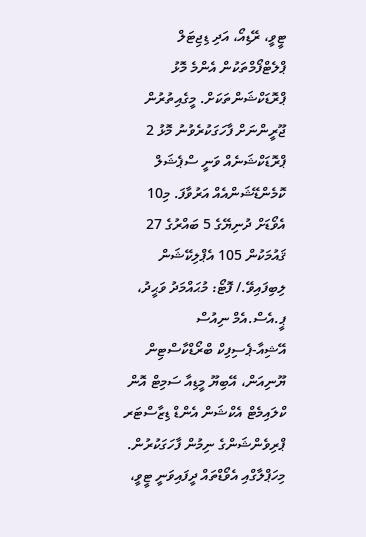ޓީވީ، ރޭޑިއޯ، އަދި ޑިޖިޓަލް ޕްލެޓްފޯމްތަކުން އެންމެ މޮޅު ޕްރޮޑަކްޝަންތަކަށް. މީގެއިތުރުން ޖޫރީންނަށް ފާހަގަކުރެވުނު މޮޅު 2 ޕްރޮޑަކްޝަނެއް ވަނީ ސްޕެޝަލް ކޮމެންޑޭޝަންއެއް އަރުވާފަ. މި10 އެވޯޑަށް ދުނިޔޭގެ 5 ބައްރުގެ 27 ޤައުމަކުން 105 އެޕްލިކޭޝަން ލިބިފައިވޭ./ ފޮޓޯ: މުޙައްމަދު ވަޙީދު، ޕީ.އެސް.އެމް ނިއުސް
އޭޝިއާ-ޕެސިފިކް ބްރޯޑްކާސްޓިން ޔޫނިއަން، އޭބިޔޫ މީޑިއާ ސަމިޓް އޮން ކްލައިމެޓް އެކްޝަން އެންޑް ޑިޒާސްޓަރ ޕްރިވެންޝަންގެ ނިމުން ފާހަގަކުރުން. މިހަޕްލާގްއި އެވޯޑްތައް ދީފައިވަނީ ޓީވީ،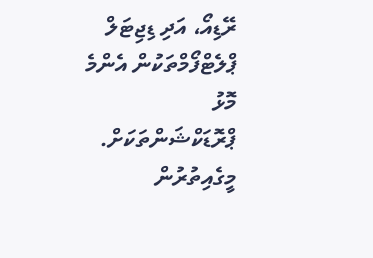ރޭޑިއޯ، އަދި ޑިޖިޓަލް ޕްލެޓްފޯމްތަކުން އެންމެ މޮޅު ޕްރޮޑަކްޝަންތަކަށް. މީގެއިތުރުން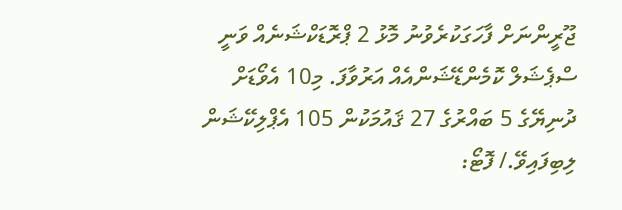ޖޫރީންނަށް ފާހަގަކުރެވުނު މޮޅު 2 ޕްރޮޑަކްޝަނެއް ވަނީ ސްޕެޝަލް ކޮމެންޑޭޝަންއެއް އަރުވާފަ. މި10 އެވޯޑަށް ދުނިޔޭގެ 5 ބައްރުގެ 27 ޤައުމަކުން 105 އެޕްލިކޭޝަން ލިބިފައިވޭ./ ފޮޓޯ: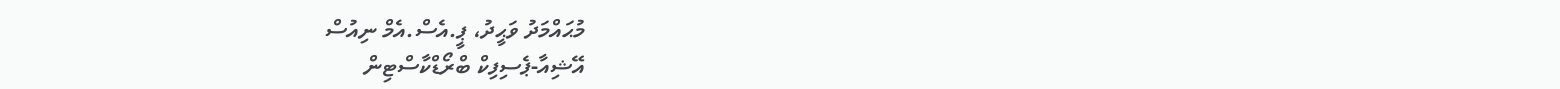މުޙައްމަދު ވަޙީދު، ޕީ.އެސް.އެމް ނިއުސް
އޭޝިއާ-ޕެސިފިކް ބްރޯޑްކާސްޓިން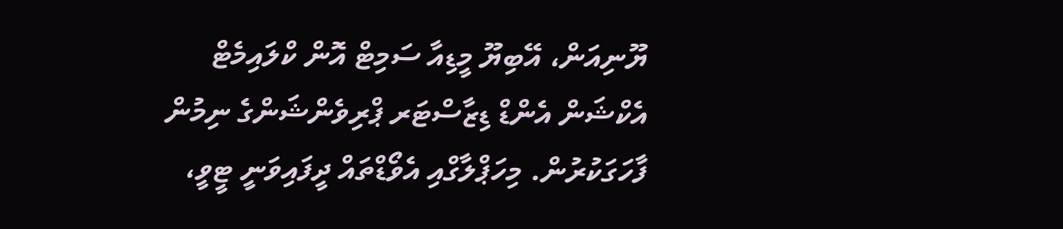ޔޫނިއަން، އޭބިޔޫ މީޑިއާ ސަމިޓް އޮން ކްލައިމެޓް އެކްޝަން އެންޑް ޑިޒާސްޓަރ ޕްރިވެންޝަންގެ ނިމުން ފާހަގަކުރުން. މިހަޕްލާގްއި އެވޯޑްތައް ދީފައިވަނީ ޓީވީ،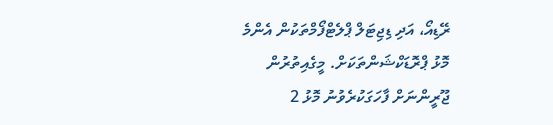ރޭޑިއޯ، އަދި ޑިޖިޓަލް ޕްލެޓްފޯމްތަކުން އެންމެ މޮޅު ޕްރޮޑަކްޝަންތަކަށް. މީގެއިތުރުން ޖޫރީންނަށް ފާހަގަކުރެވުނު މޮޅު 2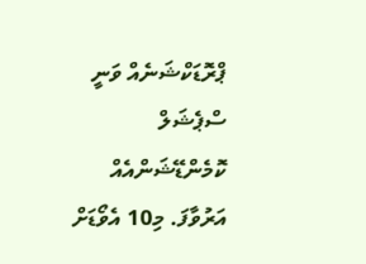ޕްރޮޑަކްޝަނެއް ވަނީ ސްޕެޝަލް ކޮމެންޑޭޝަންއެއް އަރުވާފަ. މި10 އެވޯޑަށް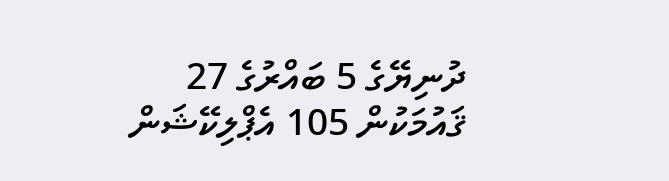ދުނިޔޭގެ 5 ބައްރުގެ 27 ޤައުމަކުން 105 އެޕްލިކޭޝަން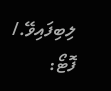ލިބިފައިވޭ./ ފޮޓޯ: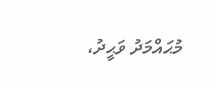މުޙައްމަދު ވަޙީދު،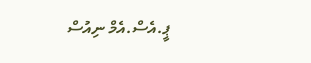ޕީ.އެސް.އެމް ނިއުސް